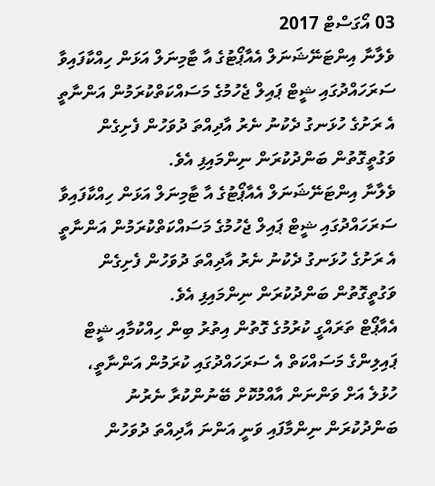03 އޯގަސްޓް 2017
ވެލާނާ އިންޓަނޭޝަނަލް އެއާޕޯޓުގެ އާ ޓާމިނަލް އަޅަން ހިއްކާފައިވާ ސަރަހައްދުގައި ޝީޓް ޕައިލް ޖެހުމުގެ މަސައްކަތްކުރަމުން އަންނާތީ އެ ރަށުގެ ހުޅަނގު ދެކުނު ނެރު އާދިއްތަ ދުވަހުން ފެށިގެން ވަގުތީގޮތުން ބަންދުކުރަން ނިންމައިފި އެވެ.
ވެލާނާ އިންޓަނޭޝަނަލް އެއާޕޯޓުގެ އާ ޓާމިނަލް އަޅަން ހިއްކާފައިވާ ސަރަހައްދުގައި ޝީޓް ޕައިލް ޖެހުމުގެ މަސައްކަތްކުރަމުން އަންނާތީ އެ ރަށުގެ ހުޅަނގު ދެކުނު ނެރު އާދިއްތަ ދުވަހުން ފެށިގެން ވަގުތީގޮތުން ބަންދުކުރަން ނިންމައިފި އެވެ.
އެއާޕޯޓް ތަރައްގީ ކުރުމުގެ ގޮތުން އިތުރު ބިން ހިއްކުމާއި ޝީޓް ޕައިލިންގެ މަސައްކަތް އެ ސަރަހައްދުގައި ކުރަމުން އަންނާތީ، ހުޅުލެ އަށް ވަންނަން އާއްމުކޮށް ބޭނުންކުރާ ނެރުނު ބަންދުކުރަން ނިންމާފައި ވަނީ އަންނަ އާދިއްތަ ދުވަހުން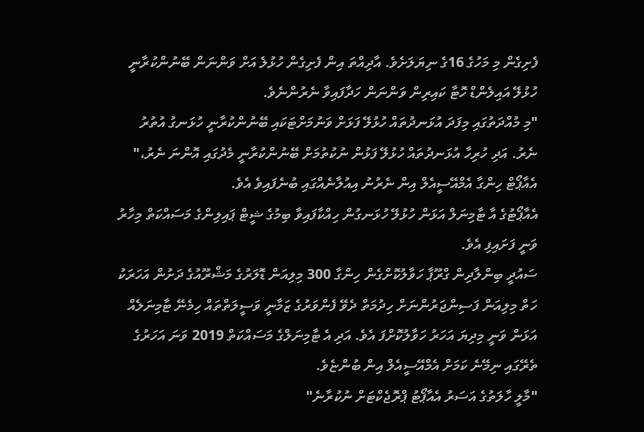ފެށިގެން މި މަހުގެ 16ގެ ނިޔަލަށެވެ. އާދިއްތަ އިން ފެށިގެން ހުޅުލެ އަށް ވަންނަން ބޭނުންކުރާނީ ހުޅުލޭ އައިލެންޑް ހޮޓާ ކައިރިން ވަންނަން ހަދާފައިވާ ނެރުންނެވެ.
"މި މުއްދަތުގައި މިފަދަ އުޅަނދުތައް ހުޅުލޭ ފަޅަށް ވަނުމަށްޓަކައި ބޭނުންކުރާނީ ހުޅަނގު އުތުރު ނެރު. އަދި ހުރިހާ އުޅަނދުތައް ހުޅުލޭ ފަޅުން ނުކުތުމަށް ބޭނުންކުރާނީ މެދުގައި އޮންނަ ނެރު،" އެއާޕޯޓް ހިންގާ އެމްއޭސީއެލް އިން ނެރުނު އިއުލާނެއްގައި ބުނެފައިވެ އެވެ.
އެއާޕޯޓުގެ އާ ޓާމިނަލް އަޅަން ހުޅުލޭ ހުޅަނގުން ހިއްކާފައިވާ ބިމުގެ ޝީޓް ޕައިލިންގެ މަސައްކަތް މިހާރު ވަނީ ފަށައިފި އެވެ.
ސައުދީ ބިންލާދިން ގްރޫޕާ ހަވާލުކޮށްގެން ހިންގާ 300 މިލިއަން ޑޮލަރުގެ މަޝްރޫއުގެ ދަށުން އަހަރަކު ހަތް މިލިއަން ފަސިންޖަރުންނަށް ހިދުމަތް ދެވޭ ފެންވަރުގެ ޒަމާނީ ވަސީލަތްތައް ހިމެނޭ ޓާމިނަލެއް އަޅަން ވަނީ މިދިޔަ އަހަރު ހަވާލުކޮށްފަ އެވެ. އަދި އެ ޓާމިނަލްގެ މަސައްކަތް 2019 ވަނަ އަހަރުގެ ތެރޭގައި ނިމޭނެ ކަމަށް އެމްއޭސީއެލް އިން ބުންޏެވެ.
"މާލީ ހާލަތުގެ އަސަރު އެއާޕޯޓު ޕްރޮޖެކްޓަށް ނުކުރާނެ"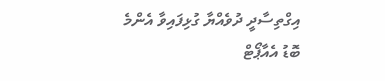އިގްތިސާދީ ދުވެއްޔާ ގުޅިފައިވާ އެންމެ ބޮޑު އެއާޕޯޓް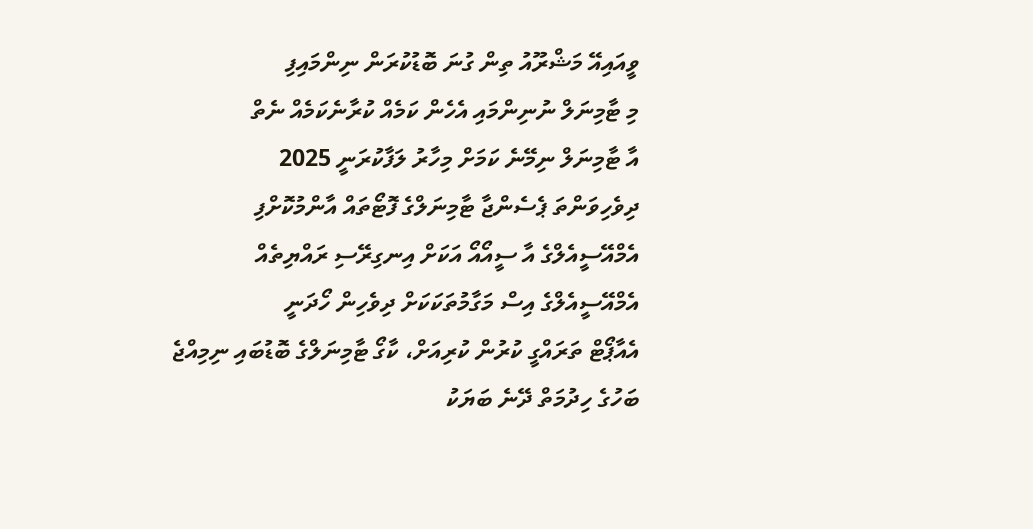ވީއައިއޭ މަޝްރޫއު ތިން ގުނަ ބޮޑުކުރަން ނިންމައިފި
މި ޓާމިނަލް ނުނިންމައި އެހެން ކަމެއް ކުރާނެކަމެއް ނެތް
އާ ޓާމިނަލް ނިމޭނެ ކަމަށް މިހާރު ލަފާކުރަނީ 2025
ދިވެހިވަންތަ ޕެސެންޖާ ޓާމިނަލްގެ ފޮޓޯތައް އާންމުކޮށްފި
އެމްއޭސީއެލްގެ އާ ސީއޯއޯ އަކަށް އިނގިރޭސި ރައްޔިތެއް
އެމްއޭސީއެލްގެ އިސް މަގާމުތަކަކަށް ދިވެހިން ހޯދަނީ
އެއާޕޯޓް ތަރައްގީ ކުރުން ކުރިއަށް، ކާގޯ ޓާމިނަލްގެ ބޮޑުބައި ނިމިއްޖެ
ބަހުގެ ހިދުމަތް ދޭނެ ބަޔަކު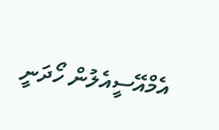އެމްއޭސީއެލުން ހޯދަނީ